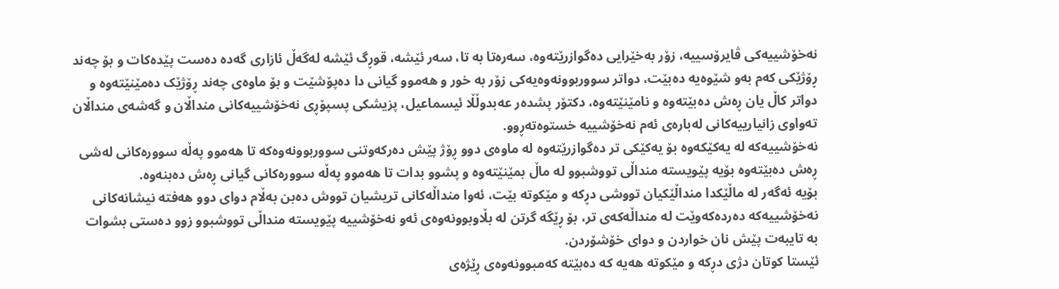نەخۆشییەکی ڤایرۆسییە، زۆر بەخێرایی دەگوازرێتەوە، سەرەتا بە تا، سەر ئێشە، قوڕگ ئێشە لەگەڵ ئازاری گەدە دەست پێدەکات و بۆ چەند ڕۆژێکی کەم بەو شێوەیە دەبێت، دواتر سووربوونەوەیەکی زۆر بە خور و هەموو گیانی دا دەپۆشێت و بۆ ماوەی چەند ڕۆژێک دەمێنێتەوە و دواتر کاڵ یان ڕەش دەبێتەوە و نامێنێتەوە، دکتۆر پشدەر عەبدوڵڵا ئیسماعیل، پزیشکی پسپۆڕی نەخۆشییەکانی منداڵان و گەشەی منداڵان تەواوی زانیارییەکانی لەبارەی ئەم نەخۆشییە خستوەتەڕوو.
نەخۆشییەکە لە یەکێکەوە بۆ یەکێکی تر دەگوازرێتەوە لە ماوەی دوو ڕۆژ پێش دەرکەوتنی سووربوونەوەکە تا هەموو پەڵە سوورەکانی لەشی ڕەش دەبێتەوە بۆیە پێویستە منداڵی تووشبوو لە ماڵ بمێنێتەوە و پشوو بدات تا هەموو پەڵە سوورەکانی گیانی ڕەش دەبنەوە.
بۆیە ئەگەر لە ماڵێکدا منداڵێکیان تووشی دڕکە و مێکوتە بێت، ئەوا منداڵەکانی تریشیان تووش دەبن بەڵام دوای دوو هەفتە نیشانەکانی نەخۆشییەکە دەردەکەوێت لە منداڵەکەی تر، بۆ ڕێگە گرتن لە بڵاوبوونەوەی ئەو نەخۆشییە پێویستە منداڵی تووشبوو زوو دەستی بشوات بە تایبەت پێش نان خواردن و دوای خۆشۆردن.
ئێستا کوتان دژی دڕکە و مێکوتە هەیە کە دەبێتە کەمبوونەوەی ڕێژەی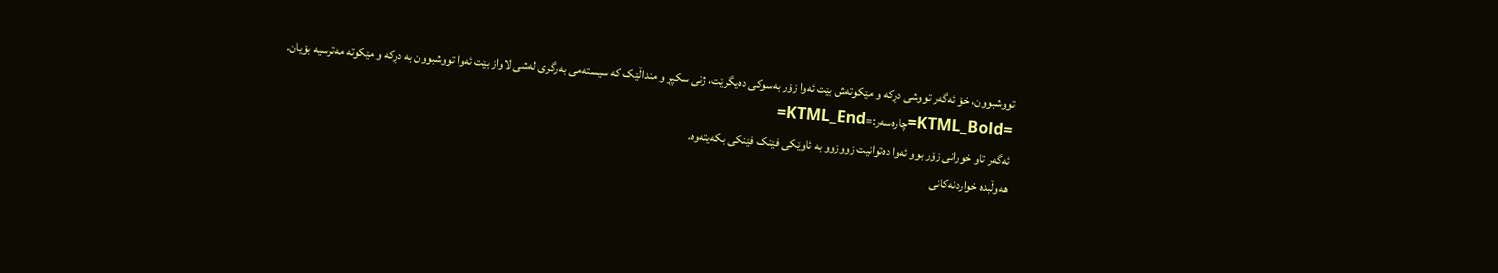تووشبوون، خۆ ئەگەر تووشی دڕکە و مێکوتەش بێت ئەوا زۆر بەسوکی دەیگرێت، ژنی سکپڕ و منداڵێک کە سیستەمی بەرگری لەشی لاواز بێت ئەوا تووشبوون بە دڕکە و مێکوتە مەترسیە بۆیان.
=KTML_Bold=چارەسەر:=KTML_End=
ئەگەر تاو خورانی زۆر بوو ئەوا دەتوانیت زووزوو بە ئاوێکی فێنک فێنکی بکەیتەوە.
هەوڵبدە خواردنەکانی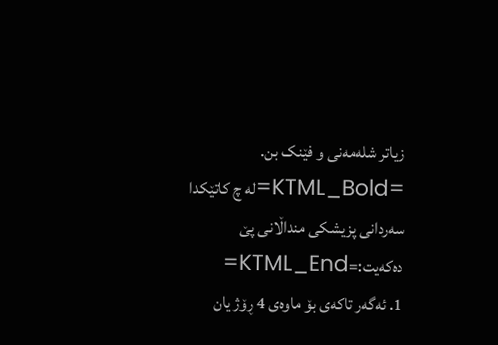زیاتر شلەمەنی و فێنک بن.
=KTML_Bold=لە چ کاتێکدا سەردانی پزیشکی منداڵانی پێ دەکەیت:=KTML_End=
1. ئەگەر تاکەی بۆ ماوەی 4 ڕۆژ یان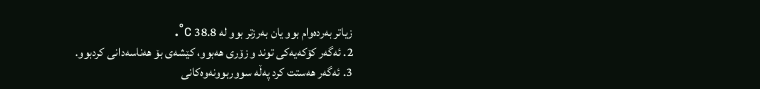زیاتر بەردەوام بوو یان بەرزتر بوو لە 38.8 c°.
2. ئەگەر کۆکەیەکی توند و زۆری هەبوو، کێشەی بۆ هەناسەدانی کردبوو.
3. ئەگەر هەستت کرد پەڵە سووربوونەوەکانی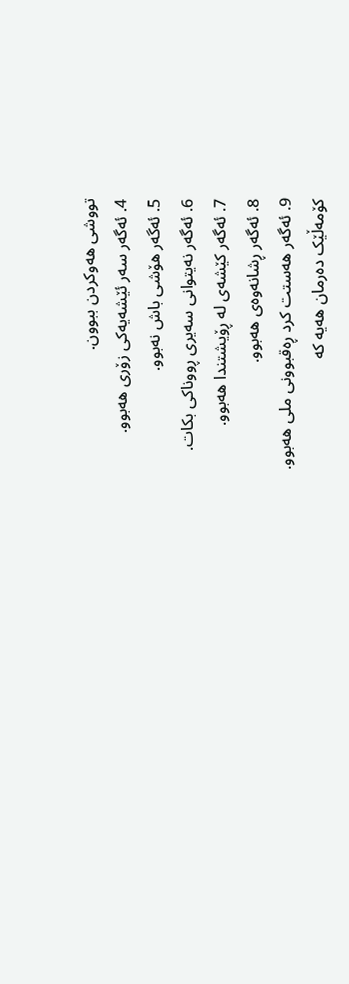تووشی هەوکردن ببوون.
4. ئەگەر سەر ئێشەیەکی زۆری هەبوو.
5. ئەگەر هۆشی باش نەبوو.
6. ئەگەر نەیتوانی سەیری ڕووناکی بکات.
7. ئەگەر کێشەی لە ڕۆیشتندا هەبوو.
8. ئەگەر ڕشانەوەی هەبوو.
9. ئەگەر هەستت کرد ڕەقبوونی ملی هەبوو.
کۆمەڵێک دەرمان هەیە کە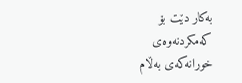بەکار دێت بۆ کەمکردنەوەی خورانەکەی بەڵام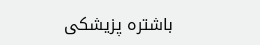باشترە پزیشکی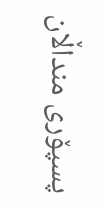پسپۆری منداڵان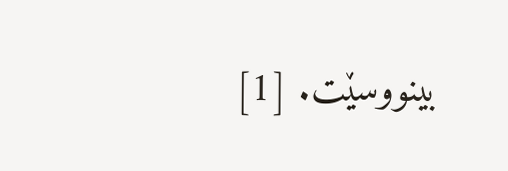بینووسێت. [1]